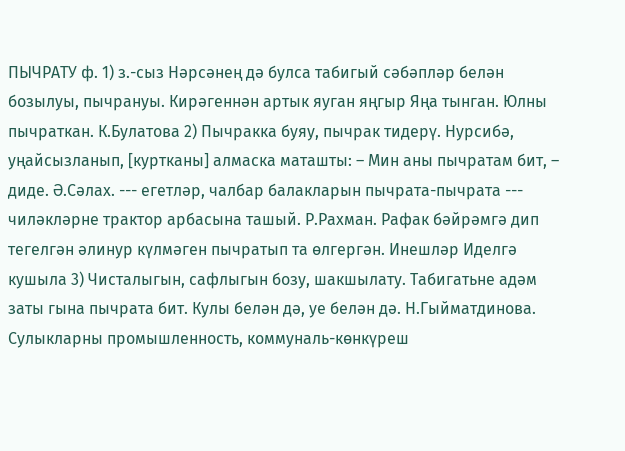ПЫЧРАТУ ф. 1) з.-сыз Нәрсәнең дә булса табигый сәбәпләр белән бозылуы, пычрануы. Кирәгеннән артык яуган яңгыр Яңа тынган. Юлны пычраткан. К.Булатова 2) Пычракка буяу, пычрак тидерү. Нурсибә, уңайсызланып, [куртканы] алмаска маташты: – Мин аны пычратам бит, – диде. Ә.Сәлах. --- егетләр, чалбар балакларын пычрата-пычрата --- чиләкләрне трактор арбасына ташый. Р.Рахман. Рафак бәйрәмгә дип тегелгән әлинур күлмәген пычратып та өлгергән. Инешләр Иделгә кушыла 3) Чисталыгын, сафлыгын бозу, шакшылату. Табигатьне адәм заты гына пычрата бит. Кулы белән дә, уе белән дә. Н.Гыйматдинова. Сулыкларны промышленность, коммуналь-көнкүреш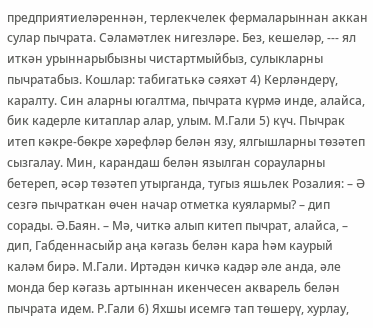предприятиеләреннән, терлекчелек фермаларыннан аккан сулар пычрата. Сәламәтлек нигезләре. Без, кешеләр, --- ял иткән урыннарыбызны чистартмыйбыз, сулыкларны пычратабыз. Кошлар: табигатькә сәяхәт 4) Керләндерү, каралту. Син аларны югалтма, пычрата күрмә инде, алайса, бик кадерле китаплар алар, улым. М.Гали 5) күч. Пычрак итеп кәкре-бөкре хәрефләр белән язу, ялгышларны төзәтеп сызгалау. Мин, карандаш белән язылган сорауларны бетереп, әсәр төзәтеп утырганда, тугыз яшьлек Розалия: – Ә сезгә пычраткан өчен начар отметка куялармы? – дип сорады. Ә.Баян. – Мә, читкә алып китеп пычрат, алайса, – дип, Габденнасыйр аңа кәгазь белән кара һәм каурый каләм бирә. М.Гали. Иртәдән кичкә кадәр әле анда, әле монда бер кәгазь артыннан икенчесен акварель белән пычрата идем. Р.Гали 6) Яхшы исемгә тап төшерү, хурлау,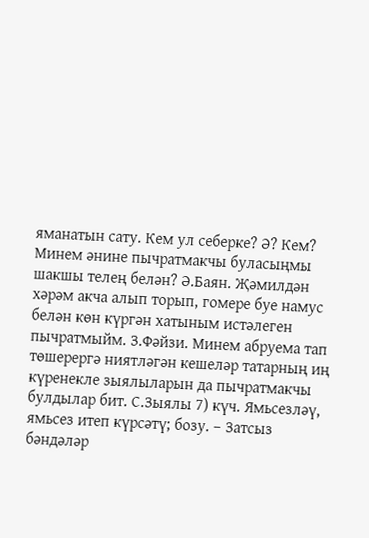яманатын сату. Кем ул себерке? Ә? Кем? Минем әнине пычратмакчы буласыңмы шакшы телең белән? Ә.Баян. Җәмилдән хәрәм акча алып торып, гомере буе намус белән көн күргән хатыным истәлеген пычратмыйм. З.Фәйзи. Минем абруема тап төшерергә ниятләгән кешеләр татарның иң күренекле зыялыларын да пычратмакчы булдылар бит. С.Зыялы 7) күч. Ямьсезләү, ямьсез итеп күрсәтү; бозу. – Затсыз бәндәләр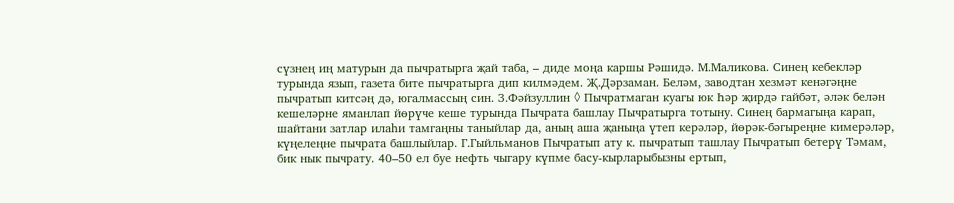сүзнең иң матурын да пычратырга җай таба, – диде моңа каршы Рәшидә. М.Маликова. Синең кебекләр турында язып, газета бите пычратырга дип килмәдем. Җ.Дәрзаман. Беләм, заводтан хезмәт кенәгәңне пычратып китсәң дә, югалмассың син. З.Фәйзуллин ◊ Пычратмаган куагы юк Һәр җирдә гайбәт, әләк белән кешеләрне яманлап йөрүче кеше турында Пычрата башлау Пычратырга тотыну. Синең бармагыңа карап, шайтани затлар илаһи тамгаңны таныйлар да, аның аша җаныңа үтеп керәләр, йөрәк-бәгыреңне кимерәләр, күңелеңне пычрата башлыйлар. Г.Гыйльманов Пычратып ату к. пычратып ташлау Пычратып бетерү Тәмам, бик нык пычрату. 40–50 ел буе нефть чыгару күпме басу-кырларыбызны ертып,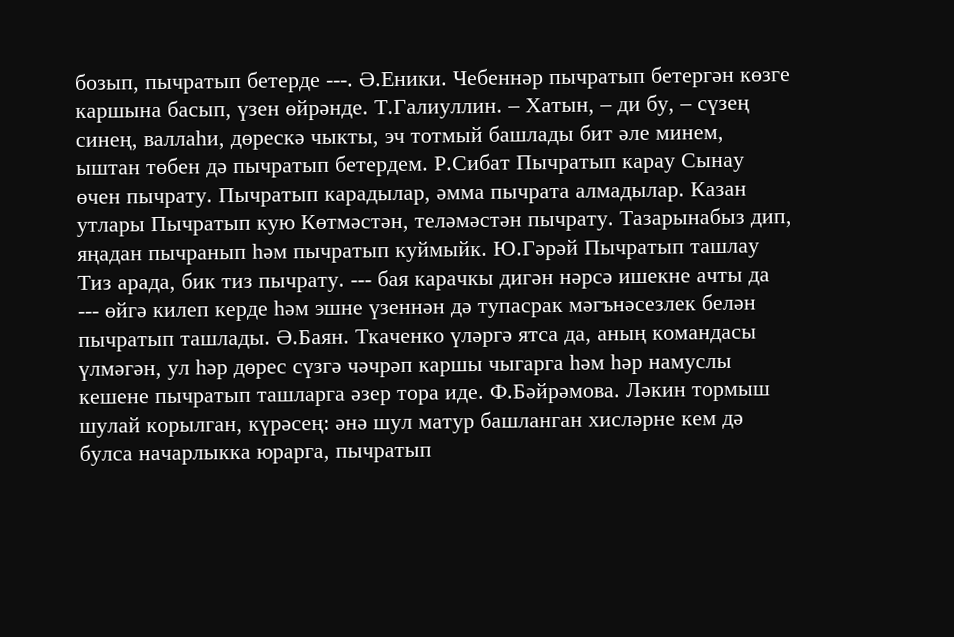бозып, пычратып бетерде ---. Ә.Еники. Чебеннәр пычратып бетергән көзге каршына басып, үзен өйрәнде. Т.Галиуллин. – Хатын, – ди бу, – сүзең синең, валлаһи, дөрескә чыкты, эч тотмый башлады бит әле минем, ыштан төбен дә пычратып бетердем. Р.Сибат Пычратып карау Сынау өчен пычрату. Пычратып карадылар, әмма пычрата алмадылар. Казан утлары Пычратып кую Көтмәстән, теләмәстән пычрату. Тазарынабыз дип, яңадан пычранып һәм пычратып куймыйк. Ю.Гәрәй Пычратып ташлау Тиз арада, бик тиз пычрату. --- бая карачкы дигән нәрсә ишекне ачты да --- өйгә килеп керде һәм эшне үзеннән дә тупасрак мәгънәсезлек белән пычратып ташлады. Ә.Баян. Ткаченко үләргә ятса да, аның командасы үлмәгән, ул һәр дөрес сүзгә чәчрәп каршы чыгарга һәм һәр намуслы кешене пычратып ташларга әзер тора иде. Ф.Бәйрәмова. Ләкин тормыш шулай корылган, күрәсең: әнә шул матур башланган хисләрне кем дә булса начарлыкка юрарга, пычратып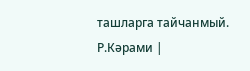ташларга тайчанмый. Р.Кәрами |